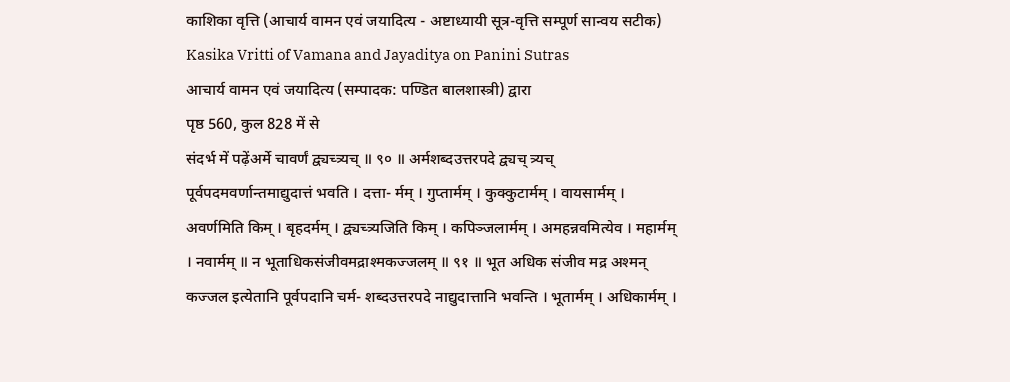काशिका वृत्ति (आचार्य वामन एवं जयादित्य - अष्टाध्यायी सूत्र-वृत्ति सम्पूर्ण सान्वय सटीक)
Kasika Vritti of Vamana and Jayaditya on Panini Sutras
आचार्य वामन एवं जयादित्य (सम्पादक: पण्डित बालशास्त्री) द्वारा
पृष्ठ 560, कुल 828 में से
संदर्भ में पढ़ेंअर्मे चावर्णं द्व्यच्त्र्यच् ॥ ९० ॥ अर्मशब्दउत्तरपदे द्व्यच् त्र्यच् पूर्वपदमवर्णान्तमाद्युदात्तं भवति । दत्ता- र्मम् । गुप्तार्मम् । कुक्कुटार्मम् । वायसार्मम् । अवर्णमिति किम् । बृहदर्मम् । द्व्यच्त्र्यजिति किम् । कपिञ्जलार्मम् । अमहन्नवमित्येव । महार्मम् । नवार्मम् ॥ न भूताधिकसंजीवमद्राश्मकज्जलम् ॥ ९१ ॥ भूत अधिक संजीव मद्र अश्मन् कज्जल इत्येतानि पूर्वपदानि चर्म- शब्दउत्तरपदे नाद्युदात्तानि भवन्ति । भूतार्मम् । अधिकार्मम् ।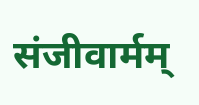संजीवार्मम्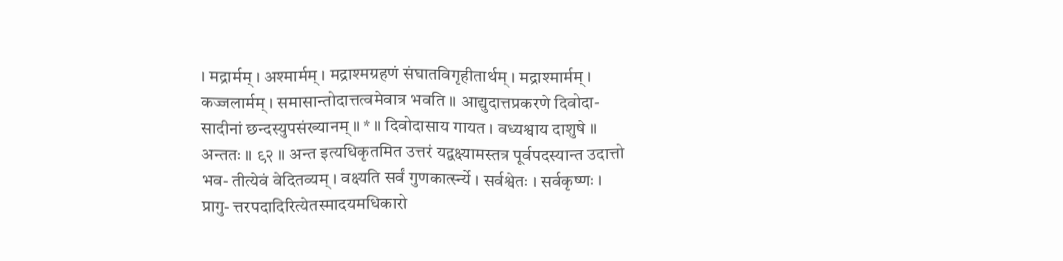। मद्रार्मम् । अश्मार्मम् । मद्राश्मग्रहणं संघातविगृहीतार्थम् । मद्राश्मार्मम् । कज्जलार्मम् । समासान्तोदात्तत्वमेवात्र भवति ॥ आद्युदात्तप्रकरणे दिवोदा- सादीनां छन्दस्युपसंख्यानम् ॥ * ॥ दिवोदासाय गायत । वध्यश्वाय दाशुषे ॥ अन्ततः ॥ ९२ ॥ अन्त इत्यधिकृतमित उत्तरं यद्वक्ष्यामस्तत्र पूर्वपदस्यान्त उदात्तो भव- तीत्येवं वेदितव्यम् । वक्ष्यति सर्वं गुणकार्त्स्न्ये । सर्वश्वेतः । सर्वकृष्णः । प्रागु- त्तरपदादिरित्येतस्मादयमधिकारो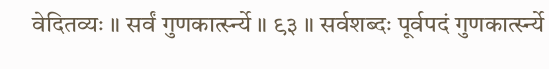वेदितव्यः ॥ सर्वं गुणकार्त्स्न्ये ॥ ९३ ॥ सर्वशब्दः पूर्वपदं गुणकार्त्स्न्ये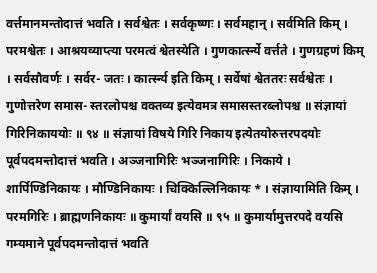वर्त्तमानमन्तोदात्तं भवति । सर्वश्वेतः । सर्वकृष्णः । सर्वमहान् । सर्वमिति किम् । परमश्वेतः । आश्रयव्याप्त्या परमत्वं श्वेतस्येति । गुणकार्त्स्न्ये वर्त्तते । गुणग्रहणं किम् । सर्वसौवर्णः । सर्वर- जतः । कार्त्स्न्य इति किम् । सर्वेषां श्वेततरः सर्वश्वेतः । गुणोत्तरेण समास- स्तरलोपश्च वक्तव्य इत्येवमत्र समासस्तरब्लोपश्च ॥ संज्ञायां गिरिनिकाययोः ॥ ९४ ॥ संज्ञायां विषये गिरि निकाय इत्येतयोरुत्तरपदयोः पूर्वपदमन्तोदात्तं भवति । अञ्जनागिरिः भञ्जनागिरिः । निकाये । शार्पिण्डिनिकायः । मौण्डिनिकायः । चिक्किल्लिनिकायः * । संज्ञायामिति किम् । परमगिरिः । ब्राह्मणनिकायः ॥ कुमार्यां वयसि ॥ ९५ ॥ कुमार्यामुत्तरपदे वयसि गम्यमाने पूर्वपदमन्तोदात्तं भवति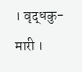। वृद्धकु- मारी ।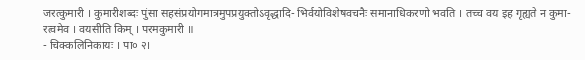जरत्कुमारी । कुमारीशब्दः पुंसा सहसंप्रयोगमात्रमुपप्रयुक्तोऽवृद्धादि- भिर्वयोविशेषवचनैः समानाधिकरणो भवति । तच्च वय इह गृह्यते न कुमा- रत्वमेव । वयसीति किम् । परमकुमारी ॥
- चिक्कलिनिकायः । पा० २।